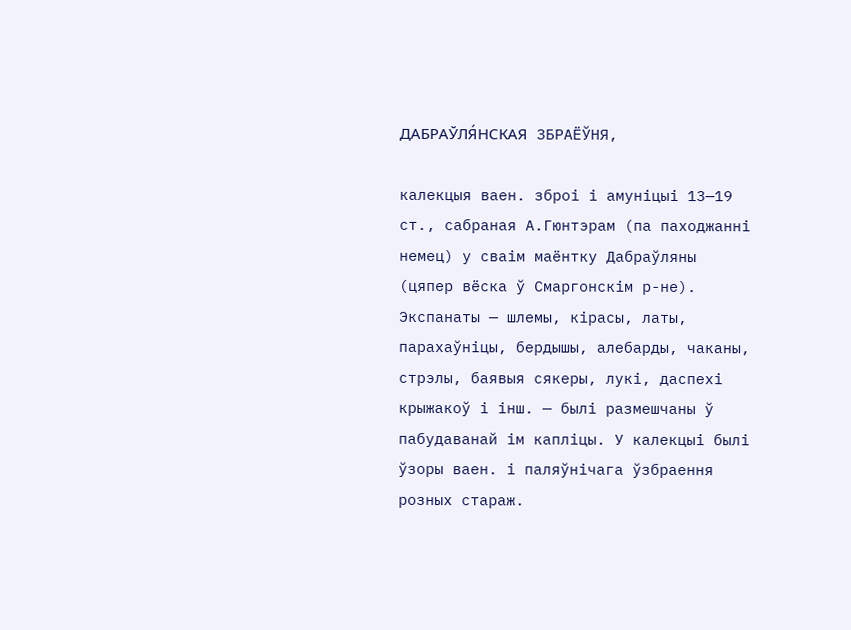ДАБРАЎЛЯ́НСКАЯ ЗБРАЁЎНЯ,

калекцыя ваен. зброі і амуніцыі 13—19 ст., сабраная А.Гюнтэрам (па паходжанні немец) у сваім маёнтку Дабраўляны (цяпер вёска ў Смаргонскім р-не). Экспанаты — шлемы, кірасы, латы, парахаўніцы, бердышы, алебарды, чаканы, стрэлы, баявыя сякеры, лукі, даспехі крыжакоў і інш. — былі размешчаны ў пабудаванай ім капліцы. У калекцыі былі ўзоры ваен. і паляўнічага ўзбраення розных стараж.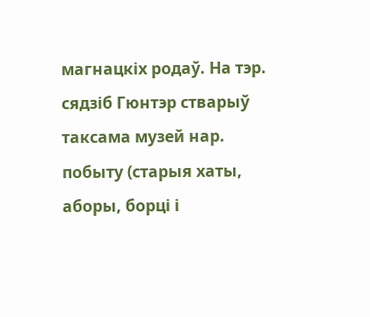магнацкіх родаў. На тэр. сядзіб Гюнтэр стварыў таксама музей нар. побыту (старыя хаты, аборы, борці і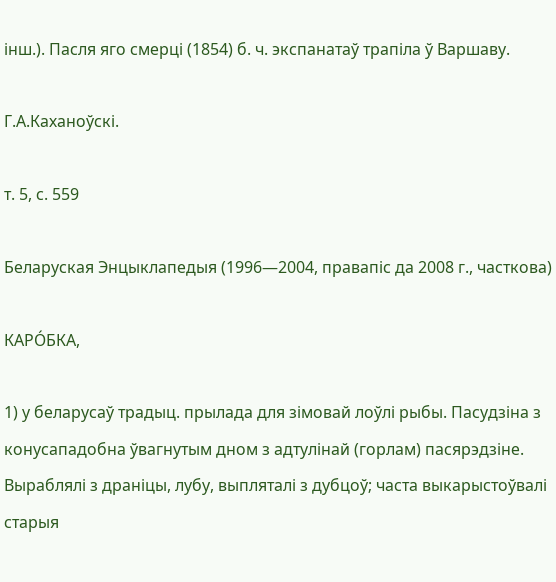інш.). Пасля яго смерці (1854) б. ч. экспанатаў трапіла ў Варшаву.

Г.А.Каханоўскі.

т. 5, с. 559

Беларуская Энцыклапедыя (1996—2004, правапіс да 2008 г., часткова)

КАРО́БКА,

1) у беларусаў традыц. прылада для зімовай лоўлі рыбы. Пасудзіна з конусападобна ўвагнутым дном з адтулінай (горлам) пасярэдзіне. Выраблялі з драніцы, лубу, выпляталі з дубцоў; часта выкарыстоўвалі старыя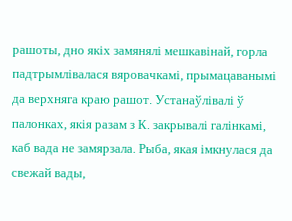рашоты, дно якіх замянялі мешкавінай, горла падтрымлівалася вяровачкамі, прымацаванымі да верхняга краю рашот. Устанаўлівалі ў палонках, якія разам з К. закрывалі галінкамі, каб вада не замярзала. Рыба, якая імкнулася да свежай вады,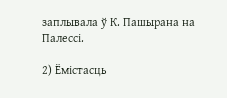заплывала ў К. Пашырана на Палессі.

2) Ёмістасць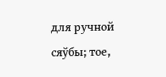для ручной сяўбы; тое,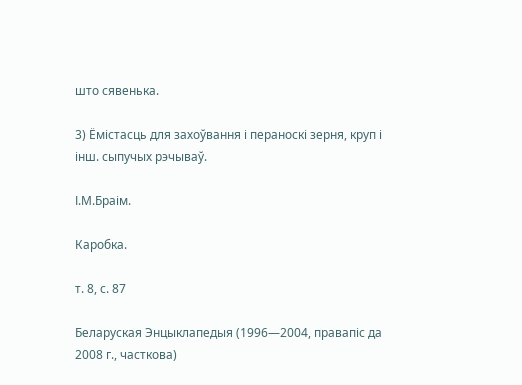што сявенька.

3) Ёмістасць для захоўвання і пераноскі зерня, круп і інш. сыпучых рэчываў.

І.М.Браім.

Каробка.

т. 8, с. 87

Беларуская Энцыклапедыя (1996—2004, правапіс да 2008 г., часткова)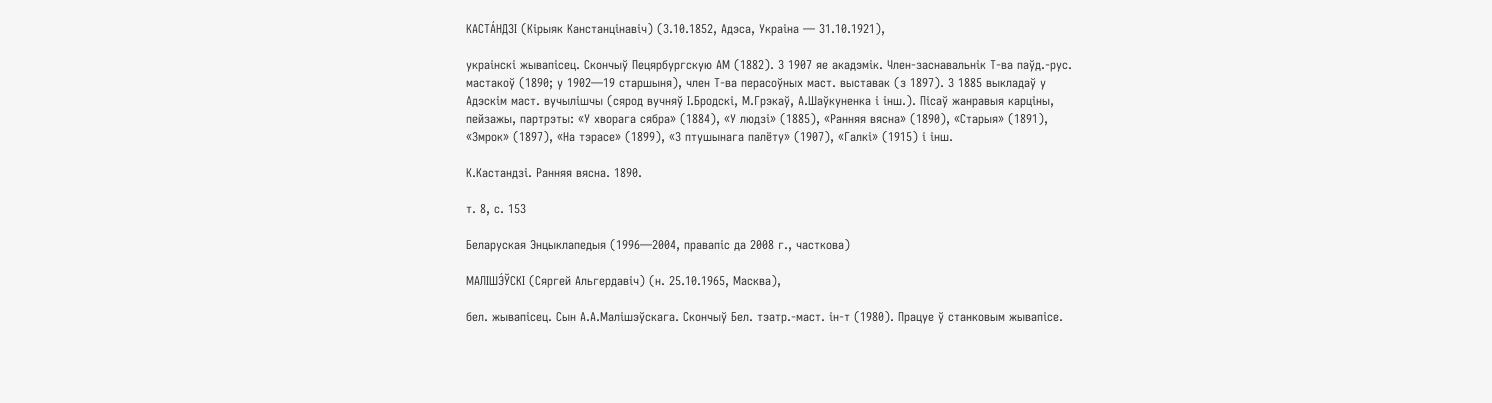КАСТА́НДЗІ (Кірыяк Канстанцінавіч) (3.10.1852, Адэса, Украіна — 31.10.1921),

украінскі жывапісец. Скончыў Пецярбургскую АМ (1882). З 1907 яе акадэмік. Член-заснавальнік Т-ва паўд.-рус. мастакоў (1890; у 1902—19 старшыня), член Т-ва перасоўных маст. выставак (з 1897). З 1885 выкладаў у Адэскім маст. вучылішчы (сярод вучняў І.Бродскі, М.Грэкаў, А.Шаўкуненка і інш.). Пісаў жанравыя карціны, пейзажы, партрэты: «У хворага сябра» (1884), «У людзі» (1885), «Ранняя вясна» (1890), «Старыя» (1891), «Змрок» (1897), «На тэрасе» (1899), «З птушынага палёту» (1907), «Галкі» (1915) і інш.

К.Кастандзі. Ранняя вясна. 1890.

т. 8, с. 153

Беларуская Энцыклапедыя (1996—2004, правапіс да 2008 г., часткова)

МАЛІШЭ́ЎСКІ (Сяргей Альгердавіч) (н. 25.10.1965, Масква),

бел. жывапісец. Сын А.А.Малішэўскага. Скончыў Бел. тэатр.-маст. ін-т (1980). Працуе ў станковым жывапісе.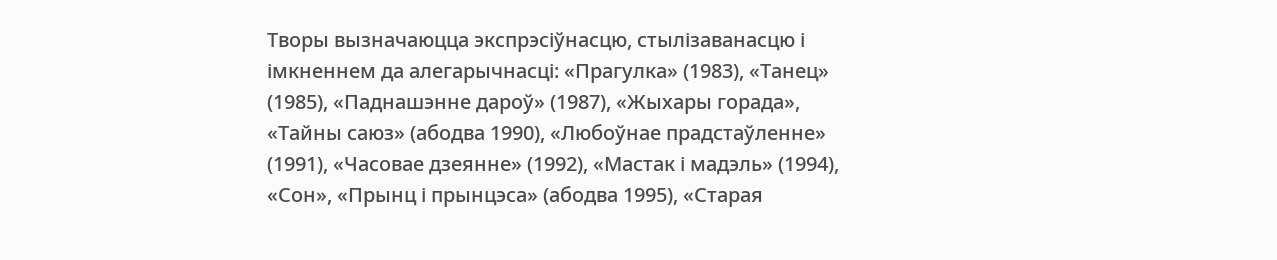Творы вызначаюцца экспрэсіўнасцю, стылізаванасцю і імкненнем да алегарычнасці: «Прагулка» (1983), «Танец» (1985), «Паднашэнне дароў» (1987), «Жыхары горада», «Тайны саюз» (абодва 1990), «Любоўнае прадстаўленне» (1991), «Часовае дзеянне» (1992), «Мастак і мадэль» (1994), «Сон», «Прынц і прынцэса» (абодва 1995), «Старая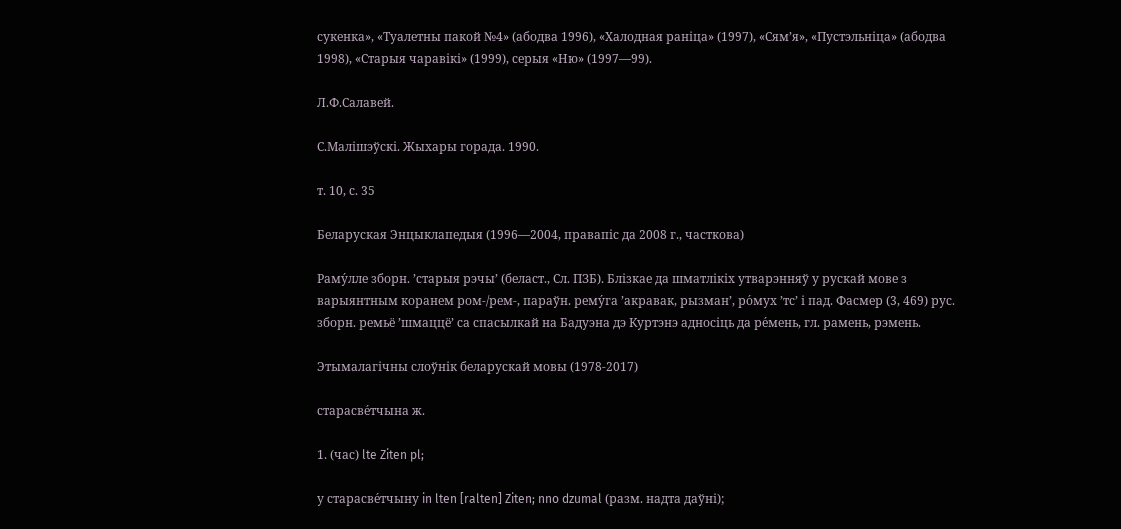сукенка», «Туалетны пакой №4» (абодва 1996), «Халодная раніца» (1997), «Сям’я», «Пустэльніца» (абодва 1998), «Старыя чаравікі» (1999), серыя «Ню» (1997—99).

Л.Ф.Салавей.

С.Малішэўскі. Жыхары горада. 1990.

т. 10, с. 35

Беларуская Энцыклапедыя (1996—2004, правапіс да 2008 г., часткова)

Раму́лле зборн. ’старыя рэчы’ (беласт., Сл. ПЗБ). Блізкае да шматлікіх утварэнняў у рускай мове з варыянтным коранем ром‑/рем‑, параўн. рему́га ’акравак, рызман’, ро́мух ’тс’ і пад. Фасмер (3, 469) рус. зборн. ремьё ’шмаццё’ са спасылкай на Бадуэна дэ Куртэнэ адносіць да ре́мень, гл. рамень, рэмень.

Этымалагічны слоўнік беларускай мовы (1978-2017)

старасве́тчына ж.

1. (час) lte Ziten pl;

у старасве́тчыну in lten [ralten] Ziten; nno dzumal (разм. надта даўні);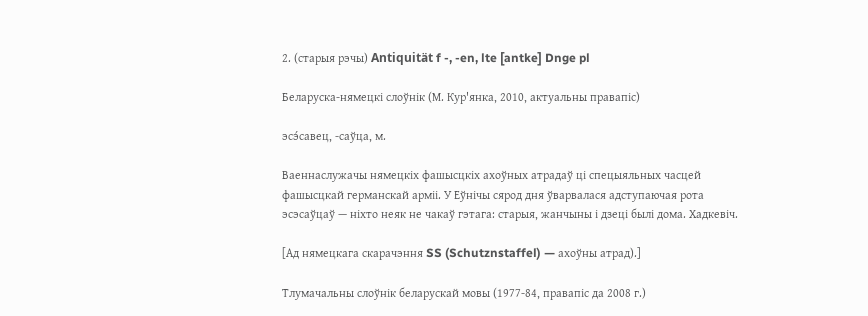2. (старыя рэчы) Antiquität f -, -en, lte [antke] Dnge pl

Беларуска-нямецкі слоўнік (М. Кур'янка, 2010, актуальны правапіс)

эсэ́савец, ‑саўца, м.

Ваеннаслужачы нямецкіх фашысцкіх ахоўных атрадаў ці спецыяльных часцей фашысцкай германскай арміі. У Еўнічы сярод дня ўварвалася адступаючая рота эсэсаўцаў — ніхто неяк не чакаў гэтага: старыя, жанчыны і дзеці былі дома. Хадкевіч.

[Ад нямецкага скарачэння SS (Schutznstaffel) — ахоўны атрад).]

Тлумачальны слоўнік беларускай мовы (1977-84, правапіс да 2008 г.)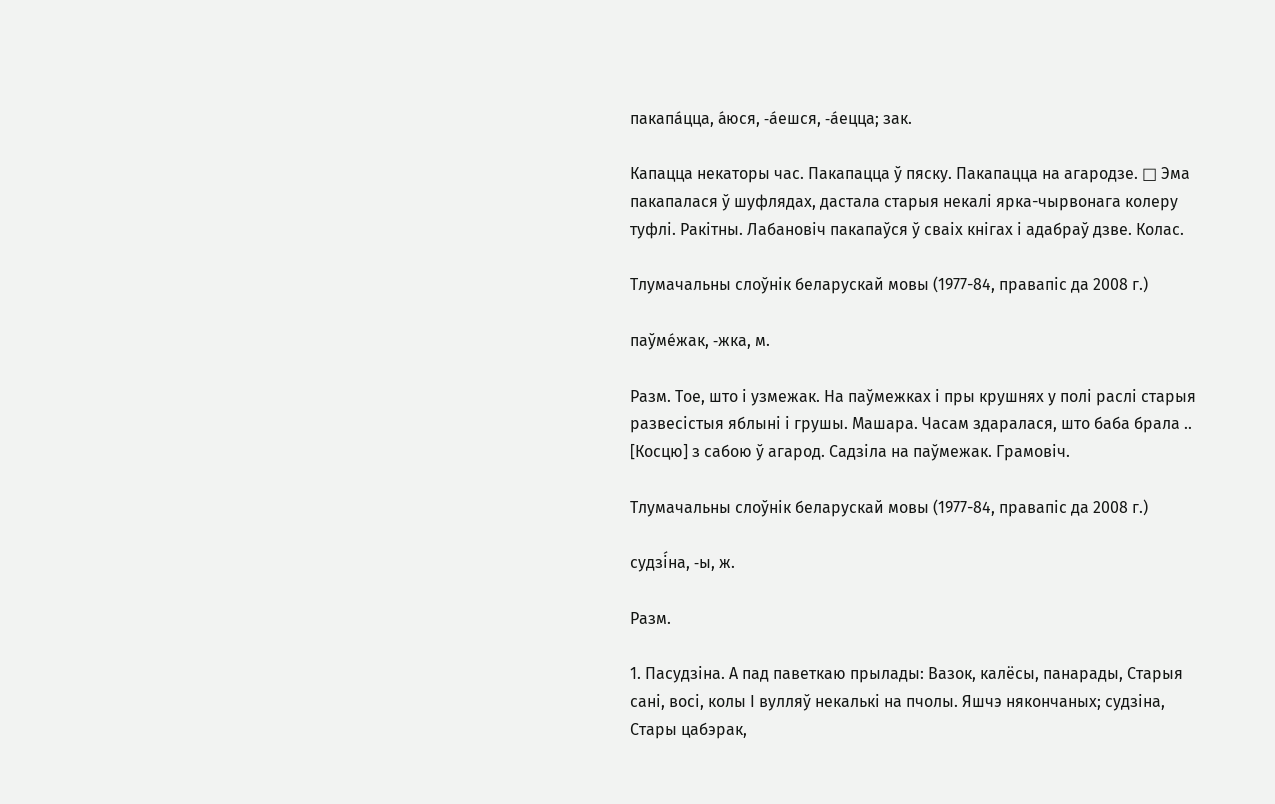пакапа́цца, а́юся, ‑а́ешся, ‑а́ецца; зак.

Капацца некаторы час. Пакапацца ў пяску. Пакапацца на агародзе. □ Эма пакапалася ў шуфлядах, дастала старыя некалі ярка-чырвонага колеру туфлі. Ракітны. Лабановіч пакапаўся ў сваіх кнігах і адабраў дзве. Колас.

Тлумачальны слоўнік беларускай мовы (1977-84, правапіс да 2008 г.)

паўме́жак, ‑жка, м.

Разм. Тое, што і узмежак. На паўмежках і пры крушнях у полі раслі старыя развесістыя яблыні і грушы. Машара. Часам здаралася, што баба брала .. [Косцю] з сабою ў агарод. Садзіла на паўмежак. Грамовіч.

Тлумачальны слоўнік беларускай мовы (1977-84, правапіс да 2008 г.)

судзі́на, ‑ы, ж.

Разм.

1. Пасудзіна. А пад паветкаю прылады: Вазок, калёсы, панарады, Старыя сані, восі, колы І вулляў некалькі на пчолы. Яшчэ някончаных; судзіна, Стары цабэрак,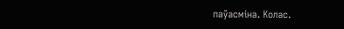паўасміна. Колас.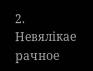2. Невялікае рачное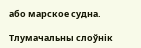або марское судна.

Тлумачальны слоўнік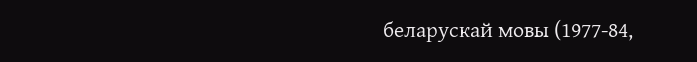беларускай мовы (1977-84,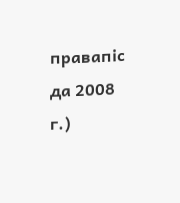правапіс да 2008 г.)